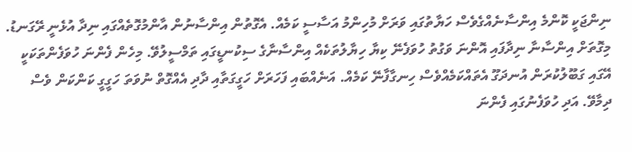ނިންޖަކީ ކޮންމެ އިންސާނެއްގެވެސް ހަޔާތުގައި ވަރަށް މުހިންމު އަސާސީ ކަމެއް. އެގޮތުން އިންސާނުން އާންމުގޮތެއްގައި ނިދާ އުޅެނީ ރޭގަނޑު. މިގޮތަށް އިންސާނާ ނިދާފައި އޮންނަ ވަގުތު ހުވަފެނޭ ކިޔާ ހިޔާލުތަކެއް އިންސާނާގެ ސިކުނޑީގައި ތަމްސީލުވޭ. މިހެން ފެންނަ ހުވަފެންތަކަކީ އޭގައި ގަބޫލުކުރަން އުނދަގޫ އެތައްކަމެއްވެސް ހިނގާފާނޭ ކަމެއް. އަނެއްބައި ފަހަރަށް ހަގީގަތާއި ދާދި އެއްގޮތް ނުވަތަ ހަގީގީ ކަންކަން ވެސް ދިމާވޭ. އަދި ހުވަފެނުގައި ފެންނަ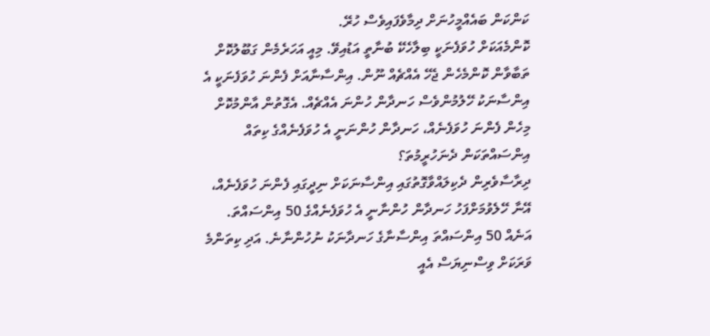ކަންކަން ބައެއްމީހުނަށް ދިމާވެފައިވެސް ހުރޭ.
ކޮންމެއަކަށް ހުވަފެނަކީ ބިލާހެކޭ ބުނާތީ އަޑުއިވޭ. މިއީ އަހަރެމެން ގަބޫލުކޮށް ތަބާވާން ކޮންމެހެން ޖެހޭ އެއްޗެއް ނޫން. އިންސާނާއަށް ފެންނަ ހުވަފެނަކީ އެ އިންސާނަކު ހޭލުމުންވެސް ހަނދާން ހުންނަ އެއްޗެއް. އެގޮތުން އާންމުކޮށް މިހެން ފެންނަ ހުވަފެނެއް، ހަނދާން ހުންނަނީ އެ ހުވަފެނެއްގެ ކިތައް އިންސައްތަކަން ދެނަހުރީމުތަ؟
ދިރާސާވެރިން ދެކިލައްވާގޮތުގައި އިންސާނަކަށް ނިދީގައި ފެންނަ ހުވަފެނެއް، އޭނާ ހޭލެވުމަށްފަހު ހަނދާން ހުންނާނީ އެ ހުވަފެނެއްގެ 50 އިންސައްތަ. އަނެއް 50 އިންސައްތަ އިންސާނާގެ ހަނދާނަކު ނުހުންނާނެ. އަދި ކިތަންމެ ވަރަކަށް ވިސްނިޔަސް އެއީ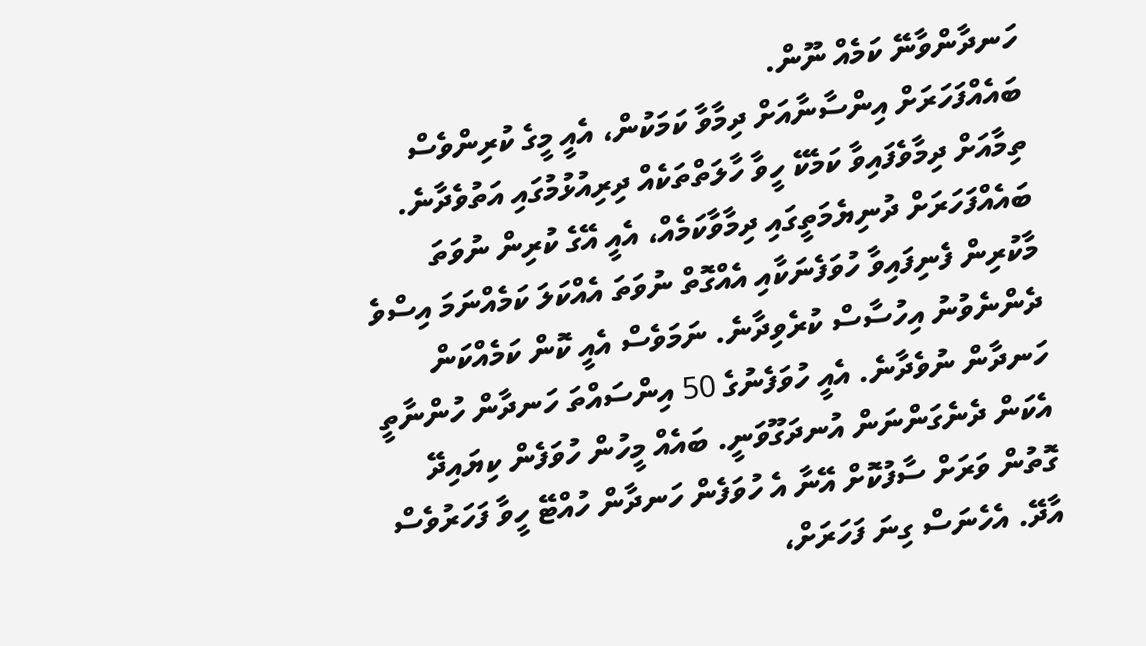ހަނދާންވާނޭ ކަމެއް ނޫން.
ބައެއްފަހަރަށް އިންސާނާއަށް ދިމާވާ ކަމަކުން، އެއީ މީގެ ކުރިންވެސް ތިމާއަށް ދިމާވެފައިވާ ކަމެކޭ ހީވާ ހާލަތްތަކެއް ދިރިއުޅުމުގައި އަތުވެދާނެ. ބައެއްފަހަރަށް ދުނިޔެމަތީގައި ދިމާވާކަމެއް، އެއީ އޭގެ ކުރިން ނުވަތަ މާކުރިން ފެނިފައިވާ ހުވަފެނަކާއި އެއްގޮތް ނުވަތަ އެއްކަލަ ކަމެއްނަމަ އިސްވެ ދެންނެވުނު އިހުސާސް ކުރެވިދާނެ. ނަމަވެސް އެއީ ކޮން ކަމެއްކަން ހަނދާން ނުވެދާނެ. އެއީ ހުވަފެނުގެ 50 އިންސައްތަ ހަނދާން ހުންނާތީ އެކަން ދެނެގަންނަން އުނދަގޫވަނީ. ބައެއް މީހުން ހުވަފެން ކިޔައިދޭ ގޮތުން ވަރަށް ސާފުކޮށް އޭނާ އެ ހުވަފެން ހަނދާން ހުއްޓޭ ހީވާ ފަހަރުވެސް އާދޭ. އެހެނަސް ގިނަ ފަހަރަށް،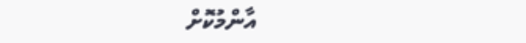އާންމުކޮށް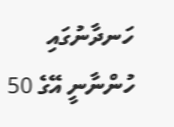ހަނދާނުގައި ހުންނާނީ އޭގެ 50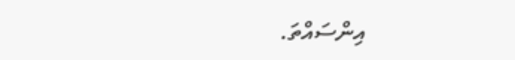އިންސައްތަ.